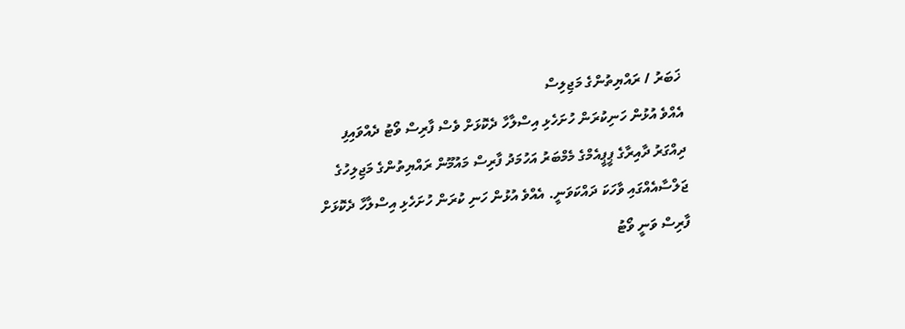ޚަބަރު / ރައްޔިތުންގެ މަޖިލިސް
އެއްވެ އުޅުން ހަނިކުރަން ހުށަހެޅި އިސްލާހާ ދެކޮޅަށް ވެސް ފާރިސް ވޯޓު ދެއްވައިފި
ދިއްގަރު ދާއިރާގެ ޕީޕީއެމްގެ މެމްބަރު އަހުމަދު ފާރިސް މައުމޫން ރައްޔިތުންގެ މަޖިލިހުގެ ޖަލްސާއެއްގައި ވާހަކަ ދައްކަވަނީ. އެއްވެ އުޅުން ހަނި ކުރަން ހުށަހެޅި އިސްލާހާ ދެކޮޅަށް ފާރިސް ވަނީ ވޯޓު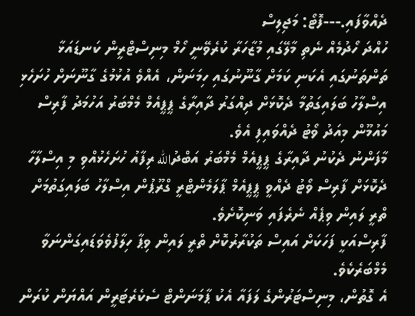ދެއްވާފައި.---ފޮޓޯ: މަޖިލިސް
ހުއްދަ ހޯދުމެއް ނެތި މާލޭގައި މުޒާހަރާ ކުރެވޭނީ ހޯމް މިނިސްޓްރީން ކަނޑައަޅާ ތަންތަނުގައި އެކަނި ކަމަށް ގާނޫނުގައި ހިމަނަން، އެއްވެ އުޅުމުގެ ގާނޫނަށް ހުށަހެޅި އިސްލާހު ބަލައިގަތުމާ ދެކޮޅަށް ދިއްގަރު ދާއިރާގެ ޕީޕީއެމް މެމްބަރު އަހުމަދު ފާރިސް މައުމޫން މިއަދު ވޯޓު ދެއްވައިފި އެވެ.
މާފަންނު ދެކުނު ދާއިރާގެ ޕީޕީއެމް މެމްބަރު އަބްދުالله ރިފާއު ހުށަހެޅުއްވި މި އިސްލާހާ ދެކޮޅަށް ފާރިސް ވޯޓު ދެއްވީ ޕީޕީއެމް ޕާލަމެންޓްރީ ގްރޫޕުން އިސްލާހު ބަލައިގަތުމަށް ތްރީ ލައިން ވިޕެއް ނެރެފައި ވަނިކޮށެވެ.
ފާރިސްއަކީ ފަހަކަށް އައިސް ތަކުރާރުކޮށް ތްރީ ލައިން ވިޕާ ހިލާފުވެވަޑައިގަންނަވާ މެމްބަރެކެވެ.
އެ ގޮތުން، މިނިސްޓަރުންގެ ލަފައާ އެކު ޕާމަނަންޓް ސެކެރެޓަރީން އައްޔަން ކުރަން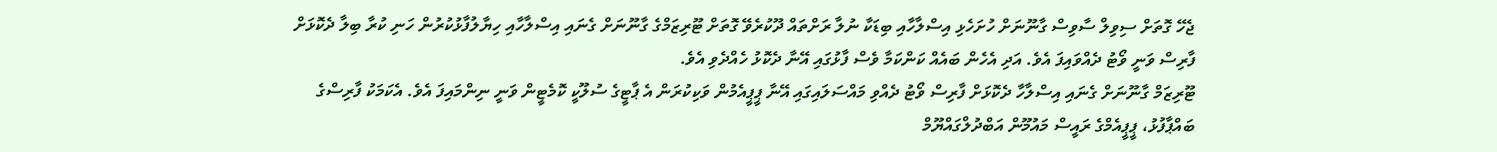ޖެހޭ ގޮތަށް ސިވިލް ސާވިސް ގާނޫނަށް ހުށަހެޅި އިސްލާހާއި ބިޑަކާ ނުލާ ރަށްތައް ދޫކުރެވޭ ގޮތަށް ޓޫރިޒަމްގެ ގާނޫނަށް ގެނައި އިސްލާހާއި ހިޔާލުފާޅުކުރުން ހަނި ކުރާ ބިލާ ދެކޮޅަށް ފާރިސް ވަނީ ވޯޓު ދެއްވައިފަ އެވެ. އަދި އެހެން ބައެއް ކަންކަމާ ވެސް ފާޅުގައި އޭނާ ދެކޮޅު ހެއްދެވި އެވެ.
ޓޫރިޒަމް ގާނޫނަށް ގެނައި އިސްލާހާ ދެކޮޅަށް ފާރިސް ވޯޓު ދެއްވި މައްސަލައިގައި އޭނާ ޕީޕީއެމުން ވަކިކުރަން އެ ޕާޓީގެ ސުލޫކީ ކޮމެޓީން ވަނީ ނިންމައިފަ އެވެ. އެކަމަކު ފާރިސްގެ ބައްޕާފުޅު، ޕީޕީއެމްގެ ރައީސް މައުމޫން އަބްދުލްގައްޔޫމް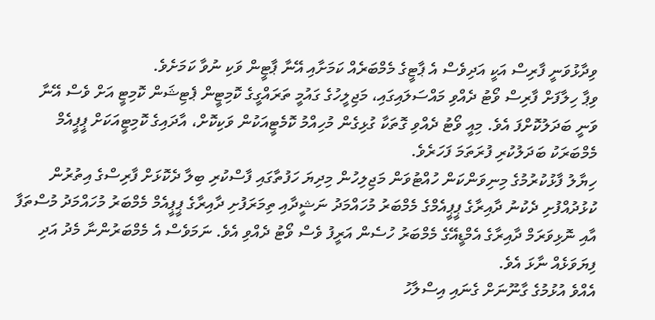ވިދާޅުވަނީ ފާރިސް އަކީ އަދިވެސް އެ ޕާޓީގެ މެމްބަރެއް ކަމަށާއި އޭނާ ޕާޓީން ވަކި ނުވާ ކަމަށެވެ.
ވިޕާ ހިލާފަށް ފާރިސް ވޯޓު ދެއްވި މައްސަލައިގައި، މަޖިލީހުގެ ގައުމީ ތަރައްގީގެ ކޮމިޓީން ޕެޓިޝަން ކޮމިޓީ އަށް ވެސް އޭނާ ވަނީ ބަދަލުކޮށްފަ އެވެ. މިއީ ވޯޓު ދެއްވި ގޮތަކާ ގުޅިގެން މުހިއްމު ކޮމެޓީއަކުން ވަކިކޮށް، އާދައިގެ ކޮމިޓީއަކަށް ޕީޕީއެމް މެމްބަރަކު ބަދަލުކުރި ފުރަތަމަ ފަހަރެވެ.
ހިޔާލު ފާޅުކުރުމުގެ މިނިވަންކަން ހުއްޓުވަން މަޖިލިހުން މިދިޔަ ހަފުތާގައި ފާސްކުރި ބިލާ ދެކޮޅަށް ފާރިސްގެ އިތުރުން ކުޅުދުއްފުށި ދެކުނު ދާއިރާގެ ޕީޕީއެމްގެ މެމްބަރު މުހައްމަދު ނަޝީދާއި ތިމަރަފުށި ދާއިރާގެ ޕީޕީއެމް މެމްބަރު މުހައްމަދު މުސްތަފާ އާއި ނޮޅިވަރަމް ދާއިރާގެ އެމްޑީއޭގެ މެމްބަރު ހުސެން އަރީފު ވެސް ވޯޓު ދެއްވި އެވެ. ނަމަވެސް އެ މެމްބަރުންނާ މެދު އަދި ފިޔަވަޅެއް ނާޅަ އެވެ.
އެއްވެ އުޅުމުގެ ގާނޫނަށް ގެނައި އިސްލާހު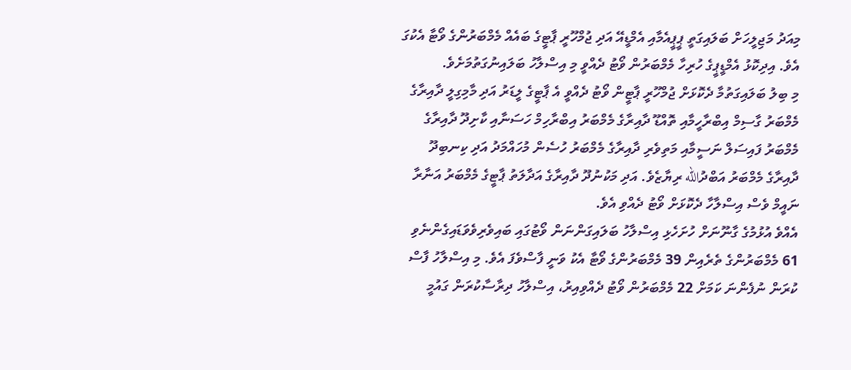މިއަދު މަޖިލީހަށް ބަލައިގަތީ ޕީޕީއެމާއި އެމްޑީއޭ އަދި ޖުމްހޫރީ ޕާޓީގެ ބައެއް މެމްބަރުންގެ ވޯޓާ އެކުގަ އެވެ. އިދިކޮޅު އެމްޑީޕީގެ ހުރިހާ މެމްބަރުން ވޯޓު ދެއްވީ މި އިސްލާހު ބަލައިނުގަތުމަށެވެ.
މި ބިލު ބަލައިގަތުމާ ދެކޮޅަށް ޖުމްހޫރީ ޕާޓީން ވޯޓު ދެއްވީ އެ ޕާޓީގެ ލީޑަރު އަދި މާމިގިލީ ދާއިރާގެ މެމްބަރު ގާސިމް އިބްރާހީމާއި ތޮއްޑޫ ދާއިރާގެ މެމްބަރު އިބްރާހިމް ހަސަނާއި ކާށިދޫ ދާއިރާގެ މެމްބަރު ފައިސަލް ނަސީމާއި މަތިވެރި ދާއިރާގެ މެމްބަރު ހުސެން މުހައްމަދު އަދި ކިނބިދޫ ދާއިރާގެ މެމްބަރު އަބްދުالله ރިޔާޒެވެ. އަދި މަކުނުދޫ ދާއިރާގެ އަދާލަތު ޕާޓީގެ މެމްބަރު އަނާރާ ނައީމް ވެސް އިސްލާހާ ދެކޮޅަށް ވޯޓު ދެއްވި އެވެ.
އެއްވެ އުޅުމުގެ ގާނޫނަށް ހުށަހެޅި އިސްލާހު ބަލައިގަންނަން ވޯޓުގައި ބައިވެރިވެވަޑައިގެންނެވި 61 މެމްބަރުންގެ ތެރެއިން 39 މެމްބަރުންގެ ވޯޓާ އެކު ވަނީ ފާސްވެފަ އެވެ. މި އިސްލާހު ފާސް ކުރަން ނުފެންނަ ކަމަށް 22 މެމްބަރުން ވޯޓު ދެއްވިއިރު، އިސްލާހު ދިރާސާކުރަން ގައުމީ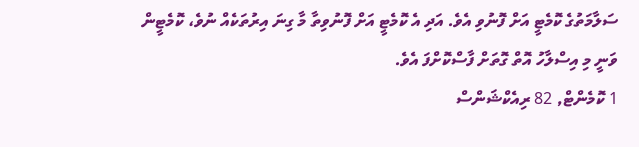ސަލާމަތުގެ ކޮމެޓީ އަށް ފޮނުވި އެވެ. އަދި އެ ކޮމެޓީ އަށް ފޮނުވިތާ މާ ގިނަ އިރުތަކެއް ނުވެ، ކޮމެޓީން ވަނީ މި އިސްލާހު އޮތް ގޮތަށް ފާސްކޮށްފަ އެވެ.
1 ކޮމެންޓް, 82 ރިއެކްޝަންސް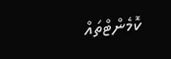ކޮމެންޓްތައް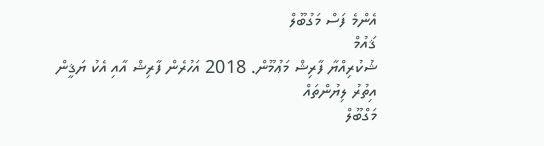އެންމެ ފަސް މަގުބޫލް
ޤައުމް
ޝުކުރިއްޔާ ފާރިޝް މަޢުމޫން. 2018 އަހުރެން ފާރިޝް އާއި އެކު ޔަޤީން
އިތުރު ލިޔުންތައް
މަގްބޫލް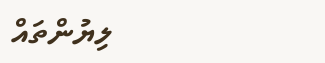ލިޔުންތައް